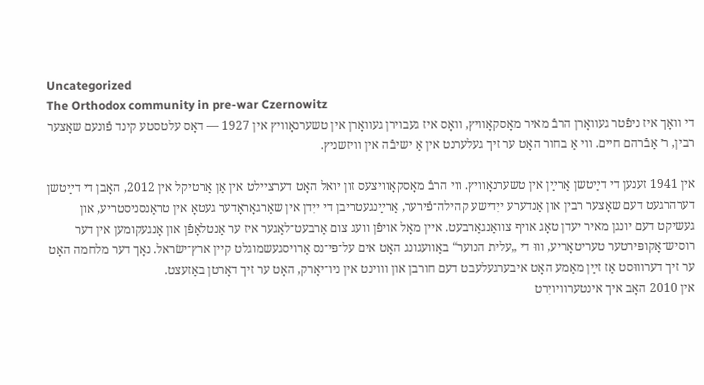Uncategorized
The Orthodox community in pre-war Czernowitz
די וואָך איז ניפֿטר געוואָרן הרבֿ מאיר מאָסקאָוויץ, וואָס איז געבוירן געוואָרן אין טשערנאָוויץ אין 1927 — דאָס עלטסטע קינד פֿונעם שאָצער רבין, ר׳ אַבֿרהם חיים. ווי אַ בחור האָט ער זיך געלערנט אין אַ ישיבֿה אין וויזשניץ.

אין 1941 זענען די דײַטשן אַרײַן אין טשערנאָוויץ. ווי הרבֿ מאָסקאָוויצעס זון יואל האָט דערציילט אין אַן אַרטיקל אין 2012, האָבן די דײַטשן דערהרגעט דעם שאָצער רבין און אַנדערע ייִדישע קהילה־פֿירער, אַרײַנגעטריבן די ייִדן אין שאַרגאָראָדער געטאָ אין טראַנסניסטריע, און געשיקט דעם יונגן מאיר יעדן טאָג אויף צוואַנגאַרבעט. איין מאָל אויפֿן וועג צום אַרבעט־לאַגער איז ער אַנטלאָפֿן און אָנגעקומען אין דער רוסיש־אָקופּירטער טעריטאָריע, וווּ די „עלית הנוער“ באַוועגונג האָט אים על־פּי־נס אַרויסגעשמוגלט קיין ארץ־ישׂראל. נאָך דער מלחמה האָט ער זיך דערוווּסט אַז זײַן מאַמע האָט איבערגעלעבט דעם חורבן און וווינט אין ניו־יאָרק, האָט ער זיך דאָרטן באַזעצט.
אין 2010 האָב איך אינטערוויויִרט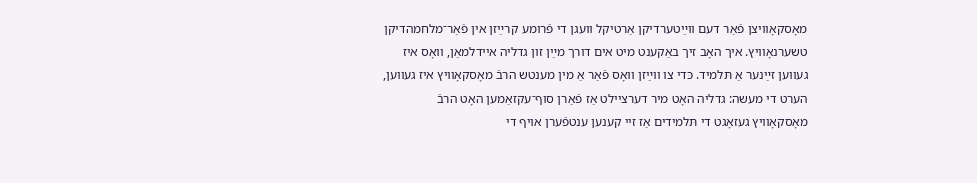מאָסקאָוויצן פֿאַר דעם ווײַטערדיקן אַרטיקל וועגן די פֿרומע קרײַזן אין פֿאַר־מלחמהדיקן טשערנאָוויץ. איך האָב זיך באַקענט מיט אים דורך מײַן זון גדליה איידלמאַן, וואָס איז געווען זײַנער אַ תּלמיד. כּדי צו ווײַזן וואָס פֿאַר אַ מין מענטש הרבֿ מאָסקאָוויץ איז געווען, הערט די מעשה: גדליה האָט מיר דערציילט אַז פֿאַרן סוף־עקזאַמען האָט הרבֿ מאָסקאָוויץ געזאָגט די תּלמידים אַז זיי קענען ענטפֿערן אויף די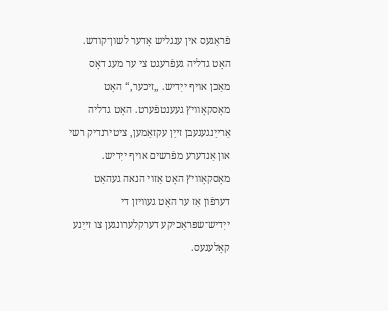פֿראַגעס אין ענגליש אָדער לשון־קודש. האָט גדליה געפֿרעגט צי ער מעג דאָס מאַכן אויף ייִדיש. „זיכער,“ האָט מאָסקאָוויץ געענטפֿערט. האָט גדליה אַרײַנגעגעבן זײַן עקזאַמען, ציטירנדיק רשי און אַנדערע מפֿרשים אויף ייִדיש. מאָסקאָוויץ האָט אַזוי הנאה געהאַט דערפֿון אַז ער האָט געוויזן די ייִדיש־שפּראַכיקע דערקלערונגען צו זײַנע קאָלעגעס.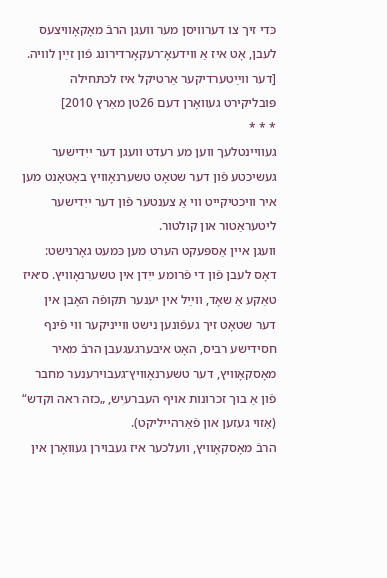כּדי זיך צו דערוויסן מער וועגן הרבֿ מאָקאָוויצעס לעבן, אָט איז אַ ווידעאָ־רעקאָרדירונג פֿון זײַן לוויה.
[דער ווײַטערדיקער אַרטיקל איז לכתּחילה פּובליקירט געוואָרן דעם 26טן מאַרץ 2010]
* * *
געוויינטלעך ווען מע רעדט וועגן דער ייִדישער געשיכטע פֿון דער שטאָט טשערנאָוויץ באַטאָנט מען איר וויכטיקייט ווי אַ צענטער פֿון דער ייִדישער ליטעראַטור און קולטור.
וועגן איין אַספּעקט הערט מען כּמעט גאָרנישט: דאָס לעבן פֿון די פֿרומע ייִדן אין טשערנאָוויץ. ס׳איז טאַקע אַ שאָד, ווײַל אין יענער תּקופֿה האָבן אין דער שטאָט זיך געפֿונען נישט ווייניקער ווי פֿינף חסידישע רביס, האָט איבערגעגעבן הרבֿ מאיר מאָסקאָוויץ, דער טשערנאָוויץ־געבוירענער מחבר פֿון אַ בוך זכרונות אויף העברעיִש, „כזה ראה וקדש“ (אַזוי געזען און פֿאַרהייליקט).
הרבֿ מאָסקאָוויץ, וועלכער איז געבוירן געוואָרן אין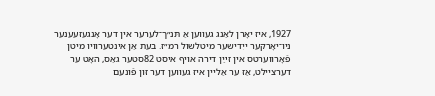1927, איז יאָרן לאַנג געווען אַ תּנ״ך־לערער אין דער אָנגעזעענער ניו־יאָרקער ייִדישער מיטלשול רמ״ז. בעת אַן אינטערוויו מיטן פֿאָרווערטס אין זײַן דירה אויף איסט 82סטער גאַס, האָט ער דערציילט, אַז ער אַליין איז געווען דער זון פֿונעם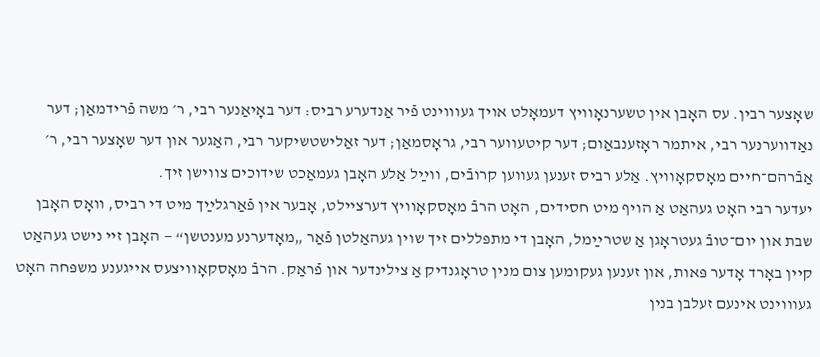שאָצער רבין. עס האָבן אין טשערנאָוויץ דעמאָלט אויך געוווינט פֿיר אַנדערע רביס: דער באָיאַנער רבי, ר׳ משה פֿרידמאַן; דער נאַדווערנער רבי, איתמר ראָזענבאַום; דער קיטעווער רבי, גראָסמאַן; דער זאַלישטשיקער רבי, האַגער און דער שאָצער רבי, ר׳ אַבֿרהם־חיים מאָסקאָוויץ. אַלע רביס זענען געווען קרובֿים, ווײַל אַלע האָבן געמאַכט שידוכים צווישן זיך.
יעדער רבי האָט געהאַט אַ הויף מיט חסידים, האָט הרבֿ מאָסקאָוויץ דערציילט, אָבער אין פֿאַרגלײַך מיט די רביס, וואָס האָבן שבת און יום־טובֿ געטראָגן אַ שטרײַמל, האָבן די מתפּללים זיך שוין געהאַלטן פֿאַר „מאָדערנע מענטשן“ — האָבן זיי נישט געהאַט קיין באָרד אָדער פּאות, און זענען געקומען צום מנין טראָגנדיק אַ צילינדער און פֿראַק. הרבֿ מאָסקאָוויצעס אייגענע משפּחה האָט געוווינט אינעם זעלבן בנין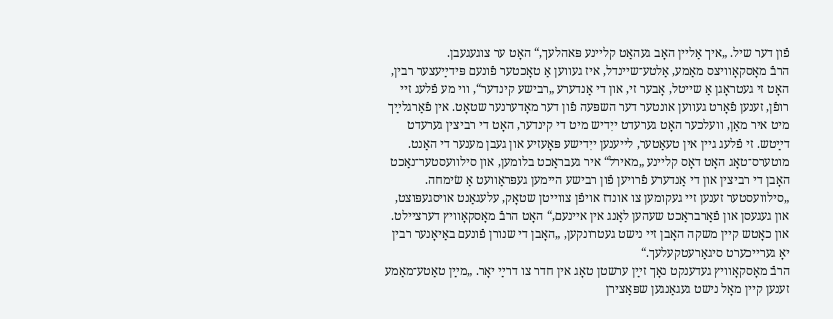פֿון דער שיל. „איך אַליין האָב געהאַט קליינע פּאהלעך,“ האָט ער צוגעגעבן.
הרבֿ מאָסקאָוויצס מאַמע, אַלטע־שיינדל, איז געווען אַ טאָכטער פֿונעם פּידײַעצער רבין, האָט זי געטראָגן אַ שייטל, אָבער זי, און די אַנדערע „רבישע קינדער“, ווי מע פֿלעג זיי רופֿן, זענען פֿאָרט געווען אונטער דער השפּעה פֿון דער מאָדערנער שטאָט. אין פֿאַרגלײַך מיט איר מאַן, וועלכער האָט גערעדט ייִדיש מיט די קינדער, האָט די רביצין גערעדט דײַטש. זי פֿלעג גיין אין טעאַטער, לייענען ייִדישע פּאָעזיע און געבן מענער די האַנט. מוטערס־טאָג האָט דאָס קליינע „מאירל“ איר געבראַכט בלומען, און סילוועסטער־נאַכט האָבן די רביצין און די אַנדערע פֿרויען פֿון רבישע היימען געפּראַוועט אַ שׂימחה.
„סילוועסטער זענען זיי געקומען צו אונדז אויפֿן צווייטן שטאָק, עלעגאַנט אויסגעפּוצט, און געגעסן און פֿאַרבראַכט שעהען לאַנג אין איינעם,“ האָט הרבֿ מאָסקאָוויץ דערציילט. און כאָטש קיין משקה האָבן זיי נישט געטרונקען, „האָבן די שנורן פֿונעם באַיאָנער רבין יאָ גערייכערט סיגאַרעטקעלעך.“
הרבֿ מאָסקאָוויץ געדענקט נאָך זײַן ערשטן טאָג אין חדר צו דרײַ יאָר. „מײַן טאַטע־מאַמע זענען קיין מאָל נישט געגאַנגען שפּאַצירן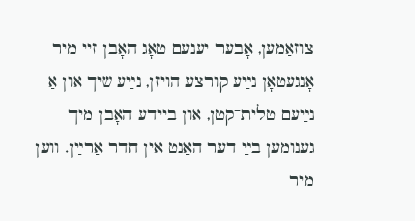צוזאַמען, אָבער יענעם טאָג האָבן זיי מיר אָנגעטאָן נײַע קורצע הויזן, נײַע שיך און אַ נײַעם טלית־קטן, און ביידע האָבן מיך גענומען בײַ דער האַנט אין חדר אַרײַן. ווען מיר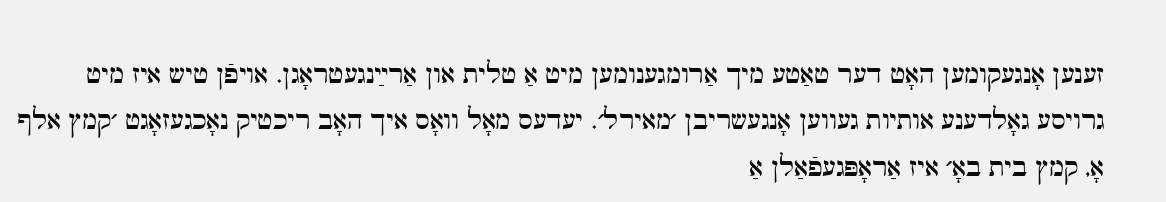זענען אָנגעקומען האָט דער טאַטע מיך אַרומגענומען מיט אַ טלית און אַרײַנגעטראָגן. אויפֿן טיש איז מיט גרויסע גאָלדענע אותיות געווען אָנגעשריבן ׳מאירל׳. יעדעס מאָל וואָס איך האָב ריכטיק נאָכגעזאָגט ׳קמץ אלף אָ, קמץ בית באָ׳ איז אַראָפּגעפֿאַלן אַ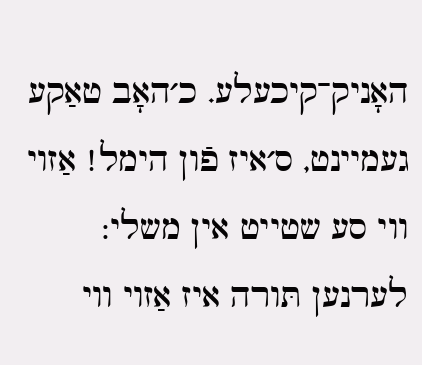האָניק־קיכעלע. כ׳האָב טאַקע געמיינט, ס׳איז פֿון הימל! אַזוי ווי סע שטייט אין משלי: לערנען תּורה איז אַזוי ווי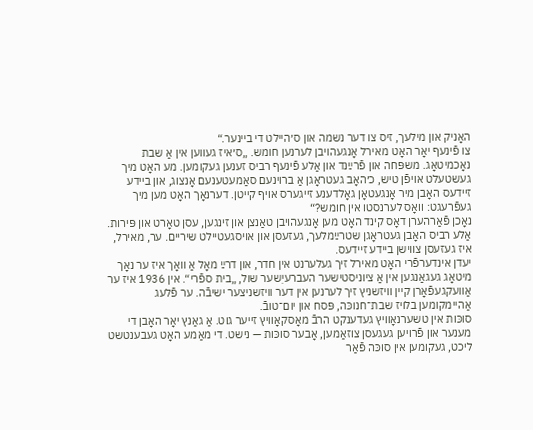האָניק און מילעך, זיס צו דער נשמה און ס׳היילט די ביינער.“
צו פֿינעף יאָר האָט מאירל אָנגעהויבן לערנען חומש. „ס׳איז געווען אין אַ שבת נאָכמיטאָג. משפּחה און פֿרײַנד און אַלע פֿינעף רביס זענען געקומען. מע האָט מיך געשטעלט אויפֿן טיש, כ׳האָב געטראָגן אַ ברוינעם סאַמעטענעם אָנצוג, און ביידע זיידעס האָבן מיר אָנגעטאָן גאָלדענע זייגערס אויף קייטן. דערנאָך האָט מען מיך געפֿרעגט: וואָס לערנסטו אין חומש?“
נאָכן פֿאַרהערן דאָס קינד האָט מען אָנגעהויבן טאַנצן און זינגען, עסן טאָרט און פּירות. אַלע רביס האָבן געטראָגן שטרײַמלעך, געזעסן און אויסגעטיילט שיריים. ער, מאירל, איז געזעסן צווישן ביידע זיידעס.
יעדן אינדערפֿרי האָט מאירל זיך געלערנט אין חדר, און דרײַ מאָל אַ וואָך איז ער נאָך מיטאָג געגאַנגען אין אַ ציוניסטישער העברעיִשער שול, „בית ספֿרי“. אין 1936 איז ער אַוועקגעפֿאָרן קיין וויזשניץ זיך לערנען אין דער וויזשניצער ישיבֿה. ער פֿלעג אַהיימקומען בלויז שבת־חנוכּה, פּסח און יום־טובֿ.
סוכּות אין טשערנאָוויץ געדענקט הרבֿ מאָסקאָוויץ זייער גוט. אַ גאַנץ יאָר האָבן די מענער און פֿרויען געגעסן צוזאַמען, אָבער סוכּות — נישט. די מאַמע האָט געבענטשט ליכט, געקומען אין סוכּה פֿאַר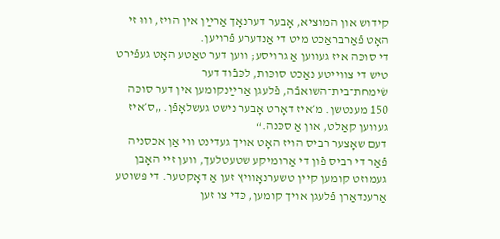קידוש און המוציא, אָבער דערנאָך אַרײַן אין הויז, וווּ זי האָט פֿאַרבראַכט מיט די אַנדערע פֿרויען.
די סוכּה איז געווען אַ גרויסע; ווען דער טאַטע האָט געפֿירט טיש די צווייטע נאַכט סוכּות, לכּבֿוד דער שׂימחת־בית־השואבֿה, פֿלעגן אַרײַנקומען אין דער סוכּה 150 מענטשן. מ׳איז דאָרט אָבער נישט געשלאָפֿן. „ס׳איז געווען קאַלט, און אַ סכּנה.“
דעם שאָצער רביס הויז האָט אויך געדינט ווי אַן אכסניה פֿאַר די רביס פֿון די אַרומיקע שטעטלעך, ווען זיי האָבן געמוזט קומען קיין טשערנאָוויץ זען אַ דאָקטער. די פּשוטע אַרענדאַרן פֿלעגן אויך קומען, כּדי צו זען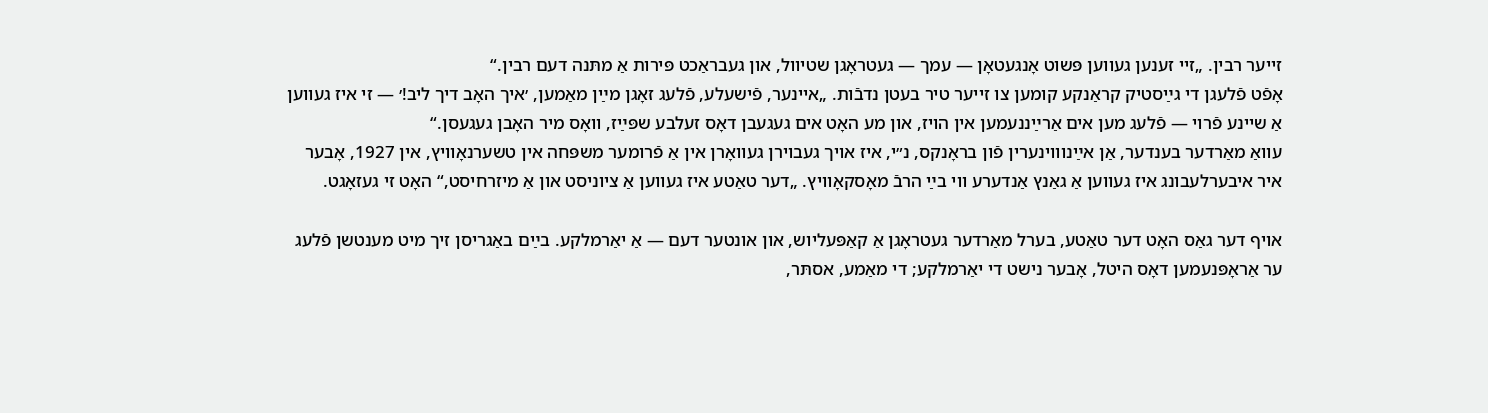זייער רבין. „זיי זענען געווען פּשוט אָנגעטאָן — עמך — געטראָגן שטיוול, און געבראַכט פּירות אַ מתּנה דעם רבין.“
אָפֿט פֿלעגן די גײַסטיק קראַנקע קומען צו זייער טיר בעטן נדבֿות. „איינער, פֿישעלע, פֿלעג זאָגן מײַן מאַמען, ׳איך האָב דיך ליב!׳ — זי איז געווען אַ שיינע פֿרוי — פֿלעג מען אים אַרײַננעמען אין הויז, און מע האָט אים געגעבן דאָס זעלבע שפּײַז, וואָס מיר האָבן געגעסן.“
עוואַ מאַרדער בענדער, אַן אײַנוווינערין פֿון בראָנקס, נ״י, איז אויך געבוירן געוואָרן אין אַ פֿרומער משפּחה אין טשערנאָוויץ, אין 1927, אָבער איר איבערלעבונג איז געווען אַ גאַנץ אַנדערע ווי בײַ הרבֿ מאָסקאָוויץ. „דער טאַטע איז געווען אַ ציוניסט און אַ מיזרחיסט,“ האָט זי געזאָגט.

אויף דער גאַס האָט דער טאַטע, בערל מאַרדער געטראָגן אַ קאַפּעליוש, און אונטער דעם — אַ יאַרמלקע. בײַם באַגריסן זיך מיט מענטשן פֿלעג ער אַראָפּנעמען דאָס היטל, אָבער נישט די יאַרמלקע; די מאַמע, אסתּר,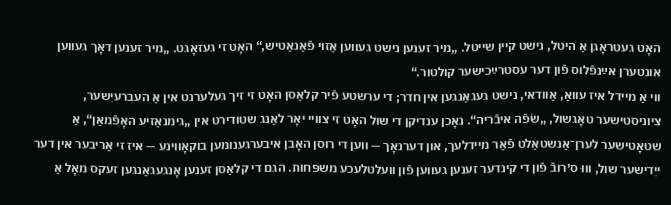האָט געטראָגן אַ היטל, נישט קיין שייטל. „מיר זענען נישט געווען אַזוי פֿאַנאַטיש,“ האָט זי געזאָגט. „מיר זענען דאָך געווען אונטערן אײַנפֿלוס פֿון דער עסטרײַכישער קולטור.“
ווי אַ מיידל איז עוואַ, אַוודאי, נישט געגאַנגען אין חדר; די ערשטע פֿיר קלאַסן האָט זי זיך געלערנט אין אַ העברעיִשער, ציוניסטישער טאָגשול, „שׂפֿה איבֿריה“. נאָכן ענדיקן די שול האָט זי צוויי יאָר לאַנג שטודירט אין „גימנאַזיע האָפֿמאַן“, אַ שטאָטישער לערן־אַנשטאַלט פֿאַר מיידלעך, און דערנאָך — ווען די רוסן האָבן איבערגענומען בוקאָווינע — איז זי אַריבער אין דער ייִדישער שול, וווּ ס׳רובֿ פֿון די קינדער זענען געווען פֿון וועלטלעכע משפּחות. הגם די קלאַסן זענען אָנגעגאַנגען זעקס מאָל אַ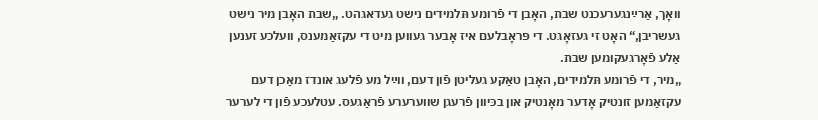וואָך, אַרײַנגערעכנט שבת, האָבן די פֿרומע תּלמידים נישט געדאגהט. „שבת האָבן מיר נישט געשריבן,“ האָט זי געזאָגט. די פּראָבלעם איז אָבער געווען מיט די עקזאַמענס, וועלכע זענען אַלע פֿאָרגעקומען שבת.
„מיר, די פֿרומע תּלמידים, האָבן טאַקע געליטן פֿון דעם, ווײַל מע פֿלעג אונדז מאַכן דעם עקזאַמען זונטיק אָדער מאָנטיק און בכּיוון פֿרעגן שווערערע פֿראַגעס. עטלעכע פֿון די לערער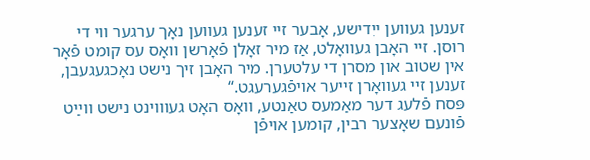זענען געווען ייִדישע, אָבער זיי זענען געווען נאָך ערגער ווי די רוסן. זיי האָבן געוואָלט, אַז מיר זאָלן פֿאָרשן וואָס עס קומט פֿאָר אין שטוב און מסרן די עלטערן. מיר האָבן זיך נישט נאָכגעגעבן, זענען זיי געוואָרן זייער אויפֿגערעגט.“
פּסח פֿלעג דער מאַמעס טאַנטע, וואָס האָט געוווינט נישט ווײַט פֿונעם שאָצער רבין, קומען אויפֿן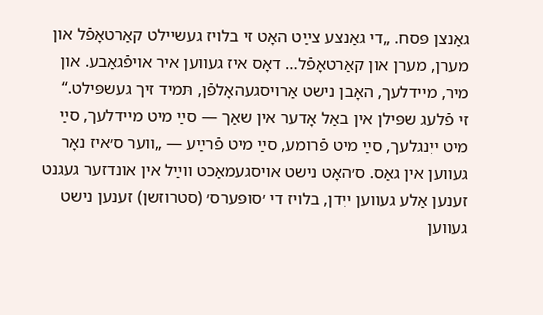גאַנצן פּסח. „די גאַנצע צײַט האָט זי בלויז געשיילט קאַרטאָפֿל און מערן, מערן און קאַרטאָפֿל… דאָס איז געווען איר אויפֿגאַבע. און מיר, מיידלעך, האָבן נישט אַרויסגעהאָלפֿן, תּמיד זיך געשפּילט.“
זי פֿלעג שפּילן אין באַל אָדער אין שאַך — סײַ מיט מיידלעך, סײַ מיט ייִנגלעך, סײַ מיט פֿרומע, סײַ מיט פֿרײַע — „ווער ס׳איז נאָר געווען אין גאַס. ס׳האָט נישט אויסגעמאַכט ווײַל אין אונדזער געגנט זענען אַלע געווען ייִדן, בלויז די ׳סופּערס׳ (סטרוזשן) זענען נישט געווען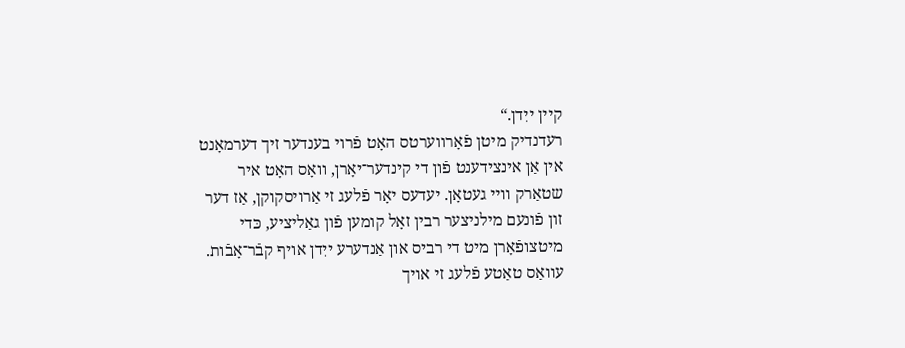קיין ייִדן.“
רעדנדיק מיטן פֿאָרווערטס האָט פֿרוי בענדער זיך דערמאָנט אין אַן אינצידענט פֿון די קינדער־יאָרן, וואָס האָט איר שטאַרק וויי געטאָן. יעדעס יאָר פֿלעג זי אַרויסקוקן, אַז דער זון פֿונעם מילניצער רבין זאָל קומען פֿון גאַליציע, כּדי מיטצופֿאָרן מיט די רביס און אַנדערע ייִדן אויף קבֿר־אָבֿות. עוואַס טאַטע פֿלעג זי אויך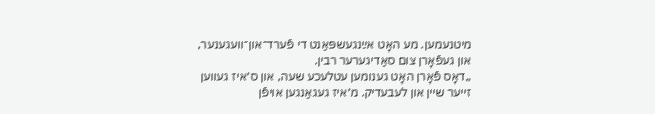מיטנעמען. מע האָט אײַנגעשפּאַנט די פֿערד־און־וועגענער, און געפֿאָרן צום סאַדיגערער רבין.
„דאָס פֿאָרן האָט גענומען עטלעכע שעה, און ס׳איז געווען זייער שיין און לעבעדיק. מ׳איז געגאַנגען אויפֿן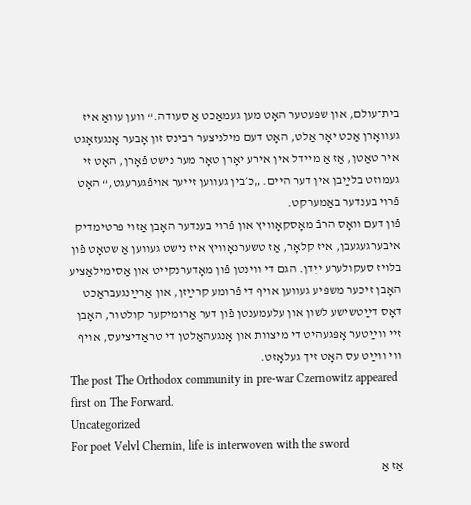בית־עולם, און שפּעטער האָט מען געמאַכט אַ סעודה.“ ווען עוואַ איז געוואָרן אַכט יאָר אַלט, האָט דעם מילניצער רבינס זון אָבער אָנגעזאָגט איר טאַטן, אַז אַ מיידל אין אירע יאָרן טאָר מער נישט פֿאָרן, האָט זי געמוזט בלײַבן אין דער היים. „כ׳בין געווען זייער אויפֿגערעגט,“ האָט פֿרוי בענדער באַמערקט.
פֿון דעם וואָס הרבֿ מאָסקאָוויץ און פֿרוי בענדער האָבן אַזוי פּרטימדיק איבערגעגעבן, איז קלאָר, אַז טשערנאָוויץ איז נישט געווען אַ שטאָט פֿון בלויז סעקולערע ייִדן. הגם די ווינטן פֿון מאָדערנקייט און אַסימילאַציע האָבן זיכער משפּיע געווען אויף די פֿרומע קרײַזן, און אַרײַנגעבראַכט דאָס דײַטשישע לשון און עלעמענטן פֿון דער אַרומיקער קולטור, האָבן זיי ווײַטער אָפּגעהיט די מיצוות און אָנגעהאַלטן די טראַדיציעס, אויף ווי ווײַט עס האָט זיך געלאָזט.
The post The Orthodox community in pre-war Czernowitz appeared first on The Forward.
Uncategorized
For poet Velvl Chernin, life is interwoven with the sword
אַז אַ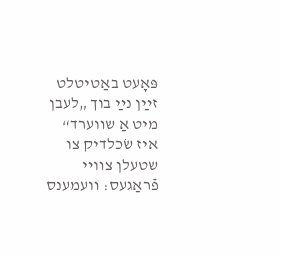פּאָעט באַטיטלט זײַן נײַ בוך „לעבן מיט אַ שװערד“ איז שׂכלדיק צו שטעלן צװײ פֿראַגעס: װעמענס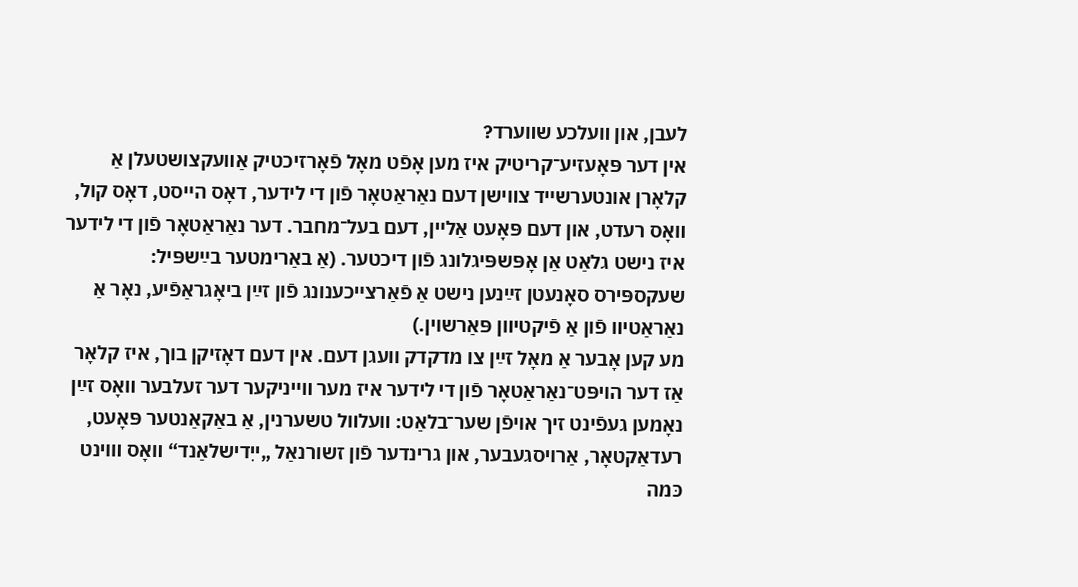לעבן, און װעלכע שװערד?
אין דער פּאָעזיע־קריטיק איז מען אָפֿט מאָל פֿאָרזיכטיק אַװעקצושטעלן אַ קלאָרן אונטערשײד צװישן דעם נאַראַטאָר פֿון די לידער, דאָס הײסט, דאָס קול, װאָס רעדט, און דעם פּאָעט אַלײן, דעם בעל־מחבר. דער נאַראַטאָר פֿון די לידער איז נישט גלאַט אַן אָפּשפּיגלונג פֿון דיכטער. (אַ באַרימטער בײַשפּיל: שעקספּירס סאָנעטן זײַנען נישט אַ פֿאַרצײכענונג פֿון זײַן ביאָגראַפֿיע, נאָר אַ נאַראַטיװ פֿון אַ פֿיקטיװן פּאַרשױן.)
מע קען אָבער אַ מאָל זײַן צו מדקדק וועגן דעם. אין דעם דאָזיקן בוך, איז קלאָר אַז דער הױפּט־נאַראַטאָר פֿון די לידער איז מער װײניקער דער זעלבער װאָס זײַן נאָמען געפֿינט זיך אױפֿן שער־בלאַט: װעלװל טשערנין, אַ באַקאַנטער פּאָעט, רעדאַקטאָר, אַרױסגעבער, און גרינדער פֿון זשורנאַל „ייִדישלאַנד“ װאָס װױנט כּמה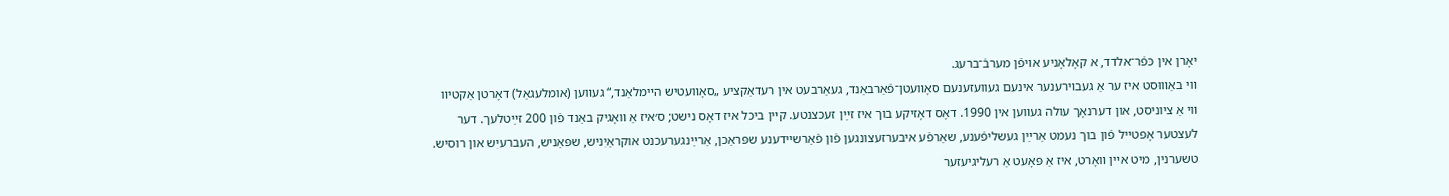יאָרן אין כּפֿר־אלדד, א קאָלאָניע אױפֿן מערבֿ־ברעג.
װי באַװוּסט איז ער אַ געבױרענער אינעם געוועזענעם סאָװעטן־פֿאַרבאַנד, געאַרבעט אין רעדאַקציע „סאָװעטיש הײמלאַנד,“ געװען (אומלעגאַל) דאָרטן אַקטיװ װי אַ ציוניסט, און דערנאָך עולה געװען אין 1990. דאָס דאָזיקע בוך איז זײַן זעכצנטע. קײן ביכל איז דאָס נישט; ס׳איז אַ װאָגיק באַנד פֿון 200 זײַטלעך. דער לעצטער אָפּטײל פֿון בוך נעמט אַרײַן געשליפֿענע, שאַרפֿע איבערזעצונגען פֿון פֿאַרשײדענע שפּראַכן, אַרײַנגערעכנט אוקראַיִניש, שפּאַניש, העברעיִש און רוסיש.
טשערנין, מיט אײן װאָרט, איז אַ פּאָעט אַ רעליגיעזער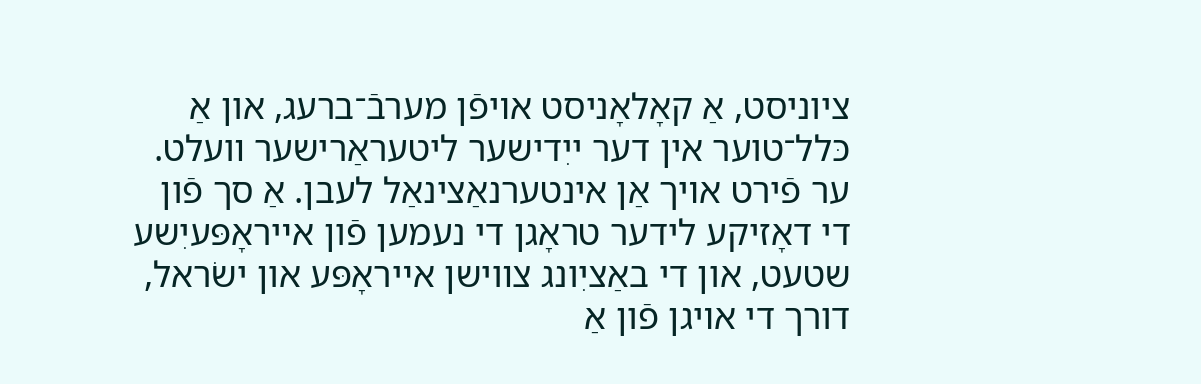ציוניסט, אַ קאָלאָניסט אױפֿן מערבֿ־ברעג, און אַ כּלל־טוער אין דער ייִדישער ליטעראַרישער װעלט. ער פֿירט אױך אַן אינטערנאַצינאַל לעבן. אַ סך פֿון די דאָזיקע לידער טראָגן די נעמען פֿון אײראָפּעיִשע שטעט, און די באַציִונג צװישן אײראָפּע און ישׂראל, דורך די אױגן פֿון אַ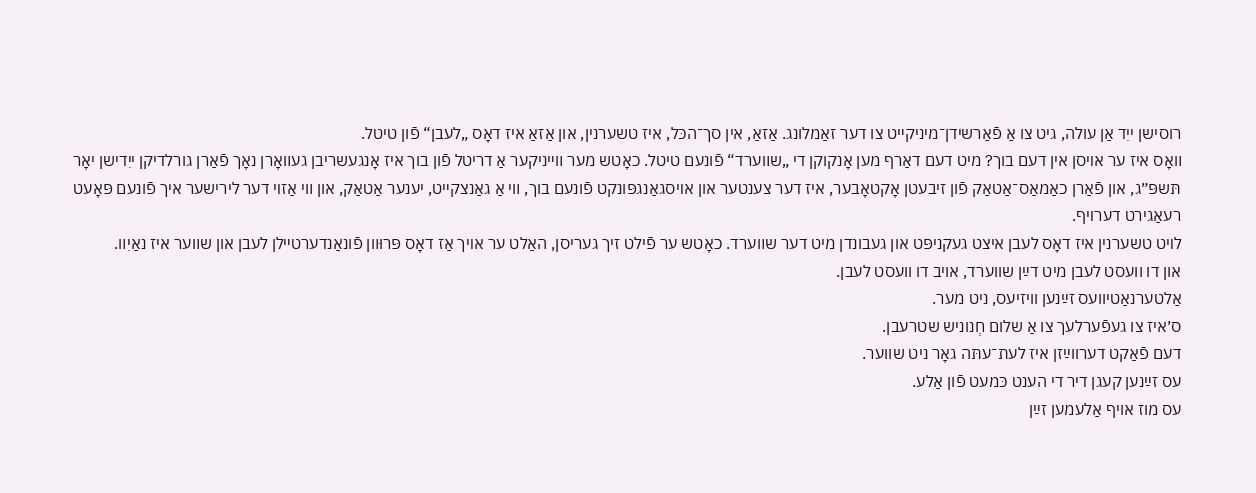רוסישן ייִד אַן עולה, גיט צו אַ פֿאַרשידן־מיניקײט צו דער זאַמלונג. אַזאַ, אין סך־הכּל, איז טשערנין, און אַזאַ איז דאָס „לעבן“ פֿון טיטל.
װאָס איז ער אױסן אין דעם בוך? מיט דעם דאַרף מען אָנקוקן די „שװערד“ פֿונעם טיטל. כאָטש מער װײניקער אַ דריטל פֿון בוך איז אָנגעשריבן געװאָרן נאָך פֿאַרן גורלדיקן ייִדישן יאָר תּשפּ״ג, און פֿאַרן כאַמאַס־אַטאַק פֿון זיבעטן אָקטאָבער, איז דער צענטער און אױסגאַנגפּונקט פֿונעם בוך, װי אַ גאַנצקײט, יענער אַטאַק, און װי אַזױ דער לירישער איך פֿונעם פּאָעט רעאַגירט דערױף.
לױט טשערנין איז דאָס לעבן איצט געקניפּט און געבונדן מיט דער שװערד. כאָטש ער פֿילט זיך געריסן, האַלט ער אױך אַז דאָס פּרוּװן פֿונאַנדערטײלן לעבן און שװער איז נאַיִװ.
און דו וועסט לעבן מיט דײַן שווערד, אויב דו וועסט לעבן.
אַלטערנאַטיוועס זײַנען וויזיעס, ניט מער.
ס׳איז צו געפֿערלעך צו אַ שלום חְנוניש שטרעבן.
דעם פֿאַקט דערווײַזן איז לעת־עתּה גאָר ניט שווער.
עס זײַנען קעגן דיר די הענט כּמעט פֿון אַלע.
עס מוז אויף אַלעמען זײַן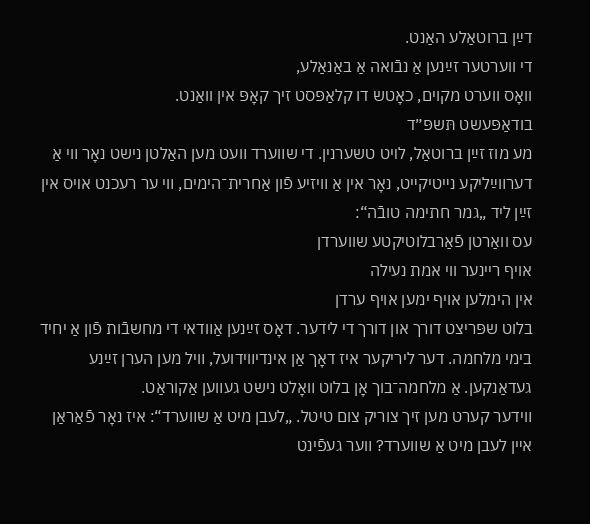דײַן ברוטאַלע האַנט.
די ווערטער זײַנען אַ נבֿואה אַ באַנאַלע,
וואָס ווערט מקוים, כאָטש דו קלאַפּסט זיך קאָפּ אין וואַנט.
בודאַפּעשט תּשפּ״ד
מע מוז זײַן ברוטאַל, לױט טשערנין. די שװערד װעט מען האַלטן נישט נאָר װי אַ דערװײַליקע נײטיקײט, נאָר אין אַ װיזיע פֿון אַחרית־הימים, װי ער רעכנט אױס אין זײַן ליד „גמר חתימה טובֿה“:
עס וואַרטן פֿאַרבלוטיקטע שווערדן
אויף ריינער ווי אמת נעילה
אין הימלען אויף ימען אויף ערדן
בלוט שפּריצט דורך און דורך די לידער. דאָס זײַנען אַװדאי די מחשבֿות פֿון אַ יחיד בימי מלחמה. דער ליריקער איז דאָך אַן אינדיװידועל, װיל מען הערן זײַנע געדאַנקען. אַ מלחמה־בוך אָן בלוט װאָלט נישט געװען אַקוראַט.
װידער קערט מען זיך צוריק צום טיטל. „לעבן מיט אַ שװערד“: איז נאָר פֿאַראַן אײן לעבן מיט אַ שװערד? װער געפֿינט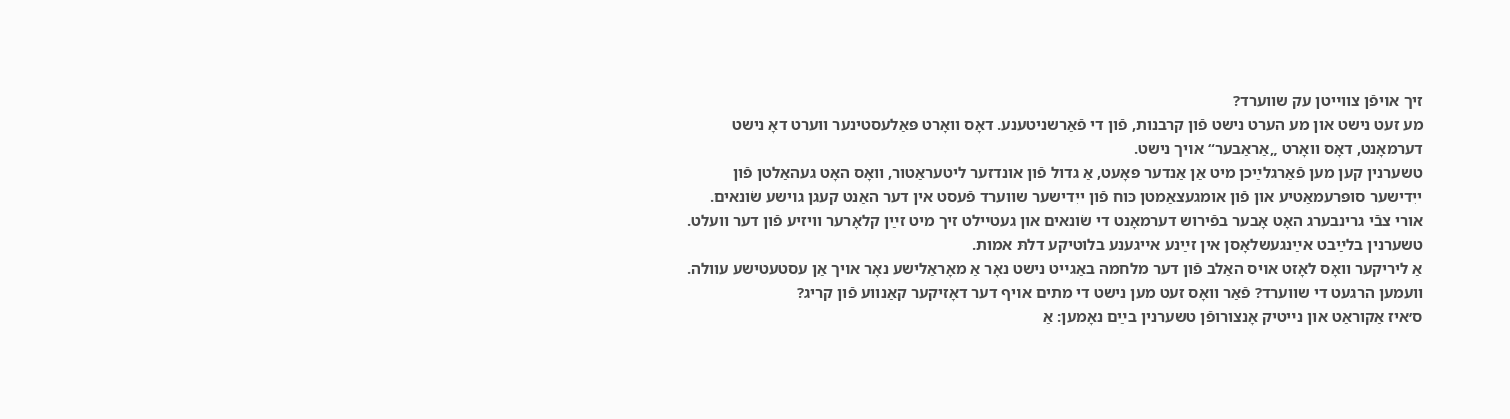זיך אױפֿן צװײטן עק שװערד?
מע זעט נישט און מע הערט נישט פֿון קרבנות, פֿון די פֿאַרשניטענע. דאָס װאָרט פּאַלעסטינער װערט דאָ נישט דערמאָנט, דאָס װאָרט „אַראַבער“ אױך נישט.
טשערנין קען מען פֿאַרגלײַכן מיט אַן אַנדער פּאָעט, אַ גדול פֿון אונדזער ליטעראַטור, װאָס האָט געהאַלטן פֿון ייִדישער סופּרעמאַטיע און פֿון אומגעצאַמטן כּוח פֿון ייִדישער שװערד פֿעסט אין דער האַנט קעגן גױשע שׂונאים. אורי צבֿי גרינבערג האָט אָבער בפֿירוש דערמאָנט די שׂונאים און געטײלט זיך מיט זײַן קלאָרער װיזיע פֿון דער װעלט. טשערנין בלײַבט אײַנגעשלאָסן אין זײַנע אײגענע בלוטיקע דלתּ אמות.
אַ ליריקער װאָס לאָזט אױס האַלב פֿון דער מלחמה באַגײט נישט נאָר אַ מאָראַלישע נאָר אױך אַן עסטעטישע עוולה. װעמען הרגעט די שװערד? פֿאַר װאָס זעט מען נישט די מתים אױף דער דאָזיקער קאַנװע פֿון קריג?
ס׳איז אַקוראַט און נײטיק אָנצורופֿן טשערנין בײַם נאָמען: אַ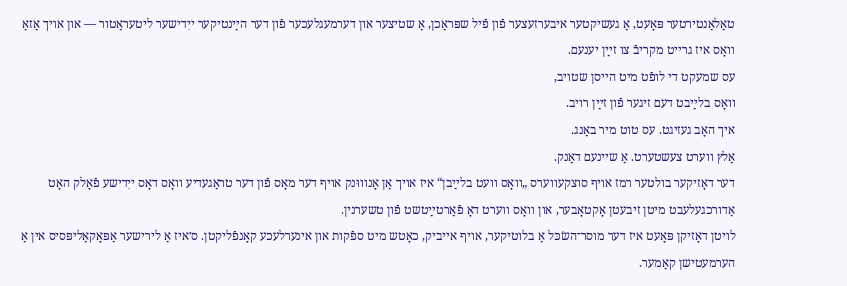טאַלאַנטירטער פּאָעט, אַ געשיקטער איבערזעצער פֿון פֿיל שפּראַכן, אַ שטיצער און דערמעגלעכער פֿון דער הײַנטיקער ייִדישער ליטעראַטור — און אױך אַזאַ װאָס איז גרײט מקריבֿ צו זײַן יענעם.
עס שמעקט די לופֿט מיט הייסן שטויב,
וואָס בלײַבט דעם זיגער פֿון זײַן רויב.
איך האָב געזיגט. עס טוט מיר באַנג.
אַלץ ווערט צעשטערט. אַ שיינעם דאַנק.
דער דאָזיקער בולטער רמז אױף סוצקעװערס „װאָס װעט בלײַבן“ איז אױך אַן אָנװוּנק אױף דער מאָס פֿון דער טראַגעדיע װאָס דאָס ייִדישע פֿאָלק האָט אַדורכגעלעבט מיטן זיבעטן אָקטאָבער, און װאָס װערט דאָ פֿאַרטײַטשט פֿון טשערנין.
לױטן דאָזיקן פּאָעט איז דער מוסר־השׂכּל אַ בלוטיקער, אױף אײביק, כאָטש מיט ספֿקות און אינערלעכע קאָנפֿליקטן. ס׳איז אַ לירישער אַפּאָקאַליפּסיס אין אַ הערמעטישן קאַמער.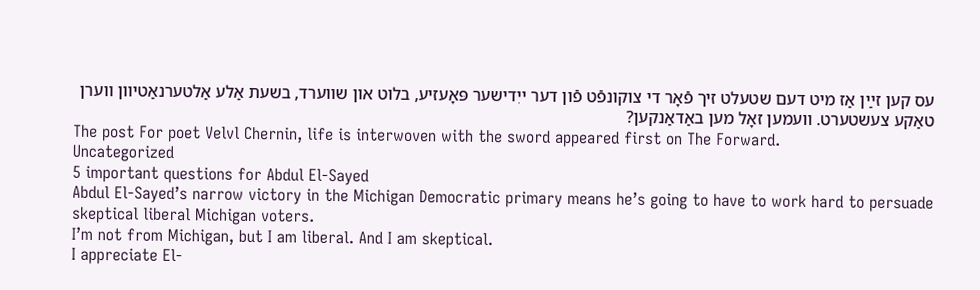עס קען זײַן אַז מיט דעם שטעלט זיך פֿאָר די צוקונפֿט פֿון דער ייִדישער פּאָעזיע, בלוט און שװערד, בשעת אַלע אַלטערנאַטיװן װערן טאַקע צעשטערט. װעמען זאָל מען באַדאַנקען?
The post For poet Velvl Chernin, life is interwoven with the sword appeared first on The Forward.
Uncategorized
5 important questions for Abdul El-Sayed
Abdul El-Sayed’s narrow victory in the Michigan Democratic primary means he’s going to have to work hard to persuade skeptical liberal Michigan voters.
I’m not from Michigan, but I am liberal. And I am skeptical.
I appreciate El-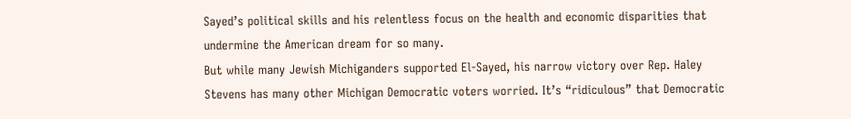Sayed’s political skills and his relentless focus on the health and economic disparities that undermine the American dream for so many.
But while many Jewish Michiganders supported El-Sayed, his narrow victory over Rep. Haley Stevens has many other Michigan Democratic voters worried. It’s “ridiculous” that Democratic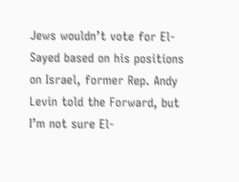Jews wouldn’t vote for El-Sayed based on his positions on Israel, former Rep. Andy Levin told the Forward, but I’m not sure El-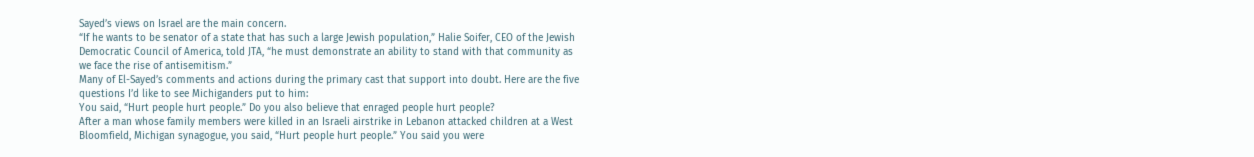Sayed’s views on Israel are the main concern.
“If he wants to be senator of a state that has such a large Jewish population,” Halie Soifer, CEO of the Jewish Democratic Council of America, told JTA, “he must demonstrate an ability to stand with that community as we face the rise of antisemitism.”
Many of El-Sayed’s comments and actions during the primary cast that support into doubt. Here are the five questions I’d like to see Michiganders put to him:
You said, “Hurt people hurt people.” Do you also believe that enraged people hurt people?
After a man whose family members were killed in an Israeli airstrike in Lebanon attacked children at a West Bloomfield, Michigan synagogue, you said, “Hurt people hurt people.” You said you were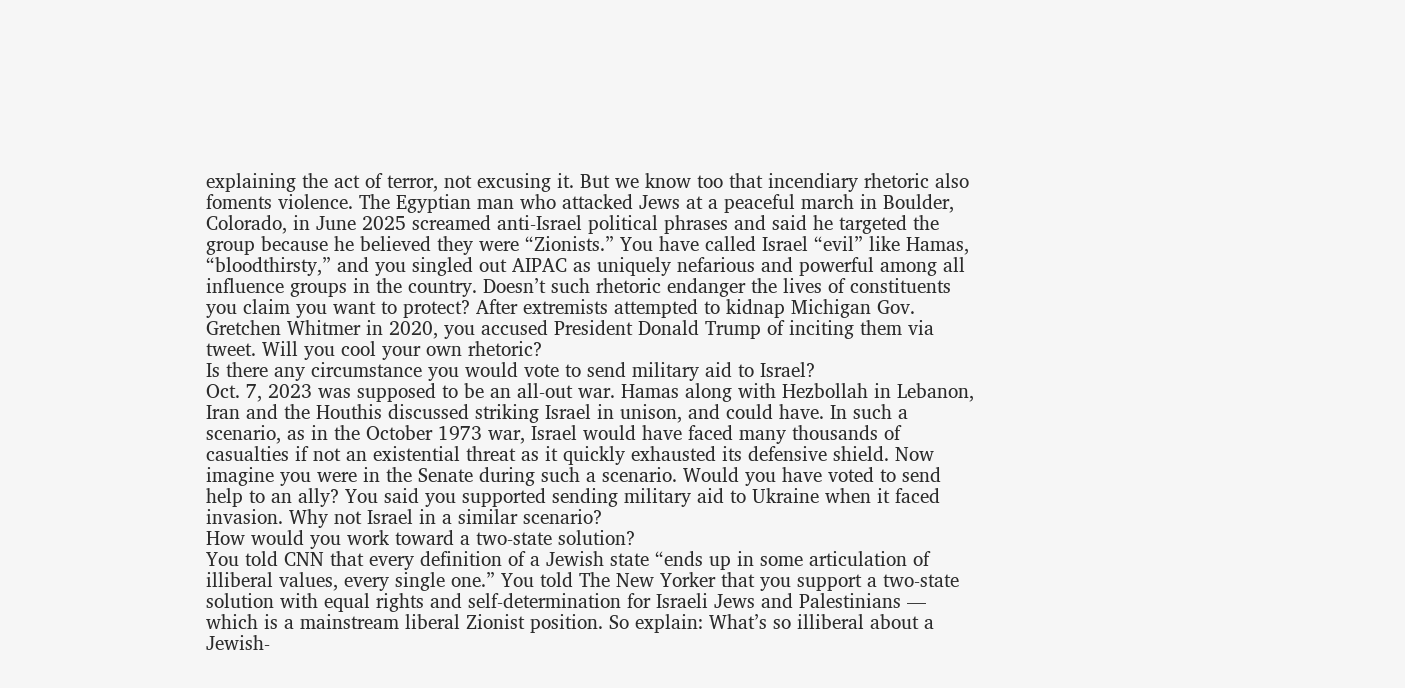explaining the act of terror, not excusing it. But we know too that incendiary rhetoric also foments violence. The Egyptian man who attacked Jews at a peaceful march in Boulder, Colorado, in June 2025 screamed anti-Israel political phrases and said he targeted the group because he believed they were “Zionists.” You have called Israel “evil” like Hamas, “bloodthirsty,” and you singled out AIPAC as uniquely nefarious and powerful among all influence groups in the country. Doesn’t such rhetoric endanger the lives of constituents you claim you want to protect? After extremists attempted to kidnap Michigan Gov. Gretchen Whitmer in 2020, you accused President Donald Trump of inciting them via tweet. Will you cool your own rhetoric?
Is there any circumstance you would vote to send military aid to Israel?
Oct. 7, 2023 was supposed to be an all-out war. Hamas along with Hezbollah in Lebanon, Iran and the Houthis discussed striking Israel in unison, and could have. In such a scenario, as in the October 1973 war, Israel would have faced many thousands of casualties if not an existential threat as it quickly exhausted its defensive shield. Now imagine you were in the Senate during such a scenario. Would you have voted to send help to an ally? You said you supported sending military aid to Ukraine when it faced invasion. Why not Israel in a similar scenario?
How would you work toward a two-state solution?
You told CNN that every definition of a Jewish state “ends up in some articulation of illiberal values, every single one.” You told The New Yorker that you support a two-state solution with equal rights and self-determination for Israeli Jews and Palestinians — which is a mainstream liberal Zionist position. So explain: What’s so illiberal about a Jewish-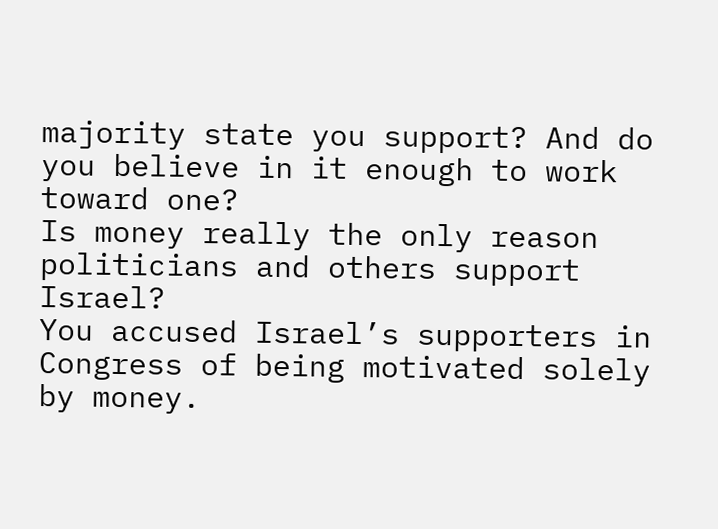majority state you support? And do you believe in it enough to work toward one?
Is money really the only reason politicians and others support Israel?
You accused Israel’s supporters in Congress of being motivated solely by money.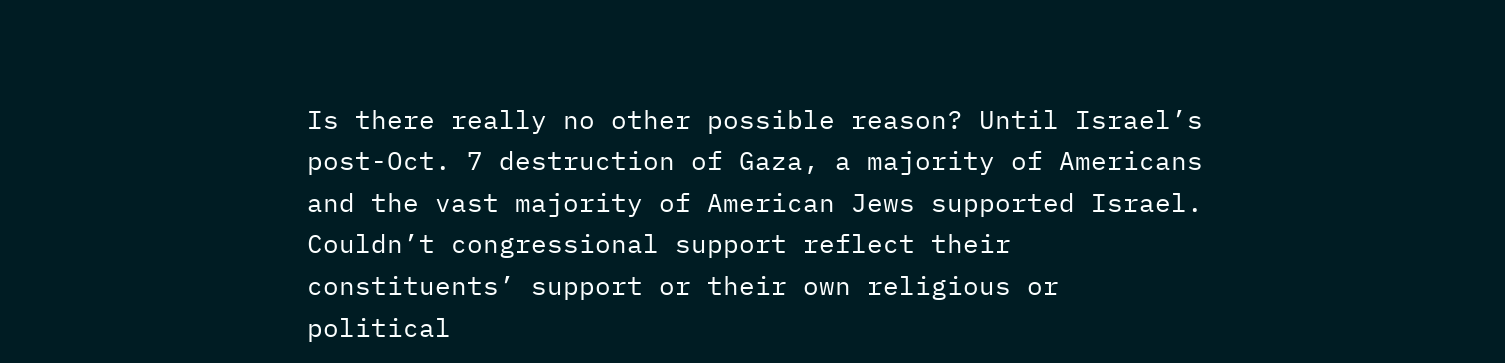Is there really no other possible reason? Until Israel’s post-Oct. 7 destruction of Gaza, a majority of Americans and the vast majority of American Jews supported Israel. Couldn’t congressional support reflect their constituents’ support or their own religious or political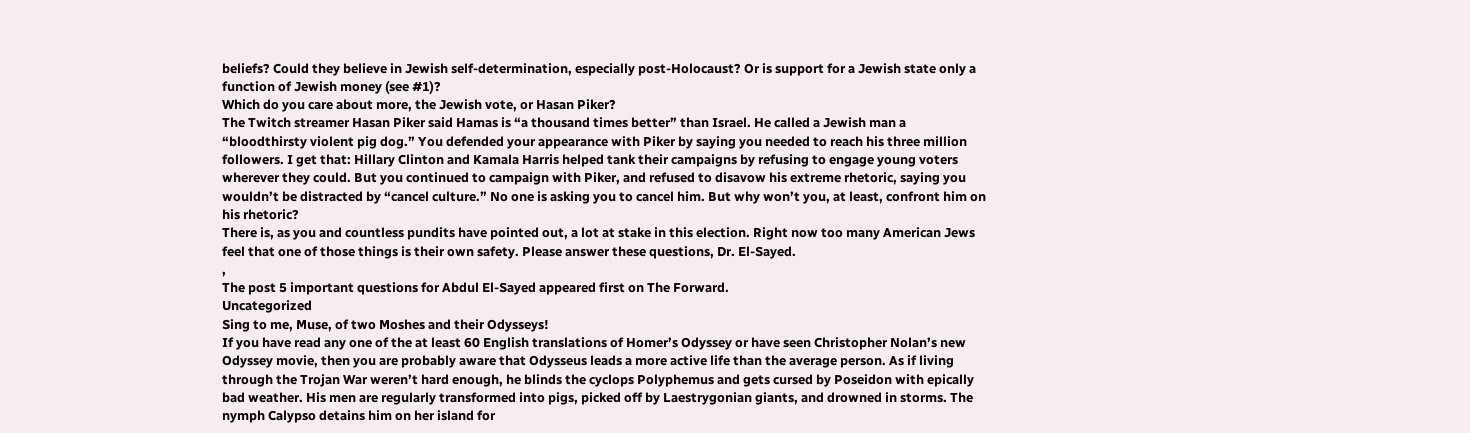beliefs? Could they believe in Jewish self-determination, especially post-Holocaust? Or is support for a Jewish state only a function of Jewish money (see #1)?
Which do you care about more, the Jewish vote, or Hasan Piker?
The Twitch streamer Hasan Piker said Hamas is “a thousand times better” than Israel. He called a Jewish man a “bloodthirsty violent pig dog.” You defended your appearance with Piker by saying you needed to reach his three million followers. I get that: Hillary Clinton and Kamala Harris helped tank their campaigns by refusing to engage young voters wherever they could. But you continued to campaign with Piker, and refused to disavow his extreme rhetoric, saying you wouldn’t be distracted by “cancel culture.” No one is asking you to cancel him. But why won’t you, at least, confront him on his rhetoric?
There is, as you and countless pundits have pointed out, a lot at stake in this election. Right now too many American Jews feel that one of those things is their own safety. Please answer these questions, Dr. El-Sayed.
,
The post 5 important questions for Abdul El-Sayed appeared first on The Forward.
Uncategorized
Sing to me, Muse, of two Moshes and their Odysseys!
If you have read any one of the at least 60 English translations of Homer’s Odyssey or have seen Christopher Nolan’s new Odyssey movie, then you are probably aware that Odysseus leads a more active life than the average person. As if living through the Trojan War weren’t hard enough, he blinds the cyclops Polyphemus and gets cursed by Poseidon with epically bad weather. His men are regularly transformed into pigs, picked off by Laestrygonian giants, and drowned in storms. The nymph Calypso detains him on her island for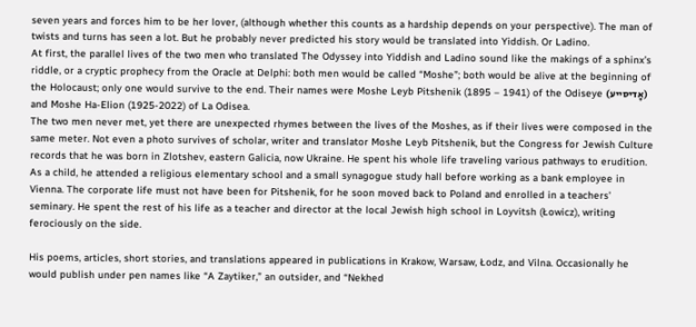seven years and forces him to be her lover, (although whether this counts as a hardship depends on your perspective). The man of twists and turns has seen a lot. But he probably never predicted his story would be translated into Yiddish. Or Ladino.
At first, the parallel lives of the two men who translated The Odyssey into Yiddish and Ladino sound like the makings of a sphinx’s riddle, or a cryptic prophecy from the Oracle at Delphi: both men would be called “Moshe”; both would be alive at the beginning of the Holocaust; only one would survive to the end. Their names were Moshe Leyb Pitshenik (1895 – 1941) of the Odiseye (אָדיסייע) and Moshe Ha-Elion (1925-2022) of La Odisea.
The two men never met, yet there are unexpected rhymes between the lives of the Moshes, as if their lives were composed in the same meter. Not even a photo survives of scholar, writer and translator Moshe Leyb Pitshenik, but the Congress for Jewish Culture records that he was born in Zlotshev, eastern Galicia, now Ukraine. He spent his whole life traveling various pathways to erudition. As a child, he attended a religious elementary school and a small synagogue study hall before working as a bank employee in Vienna. The corporate life must not have been for Pitshenik, for he soon moved back to Poland and enrolled in a teachers’ seminary. He spent the rest of his life as a teacher and director at the local Jewish high school in Loyvitsh (Łowicz), writing ferociously on the side.

His poems, articles, short stories, and translations appeared in publications in Krakow, Warsaw, Łodz, and Vilna. Occasionally he would publish under pen names like “A Zaytiker,” an outsider, and “Nekhed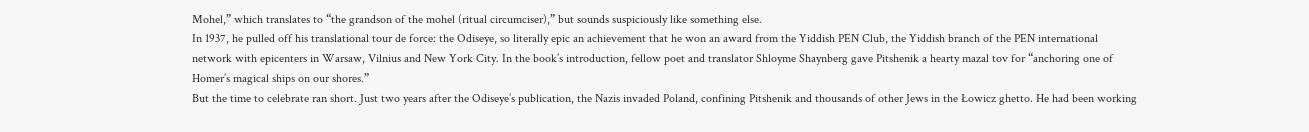Mohel,” which translates to “the grandson of the mohel (ritual circumciser),” but sounds suspiciously like something else.
In 1937, he pulled off his translational tour de force: the Odiseye, so literally epic an achievement that he won an award from the Yiddish PEN Club, the Yiddish branch of the PEN international network with epicenters in Warsaw, Vilnius and New York City. In the book’s introduction, fellow poet and translator Shloyme Shaynberg gave Pitshenik a hearty mazal tov for “anchoring one of Homer’s magical ships on our shores.”
But the time to celebrate ran short. Just two years after the Odiseye’s publication, the Nazis invaded Poland, confining Pitshenik and thousands of other Jews in the Łowicz ghetto. He had been working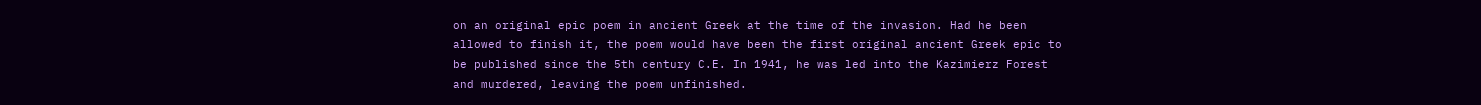on an original epic poem in ancient Greek at the time of the invasion. Had he been allowed to finish it, the poem would have been the first original ancient Greek epic to be published since the 5th century C.E. In 1941, he was led into the Kazimierz Forest and murdered, leaving the poem unfinished.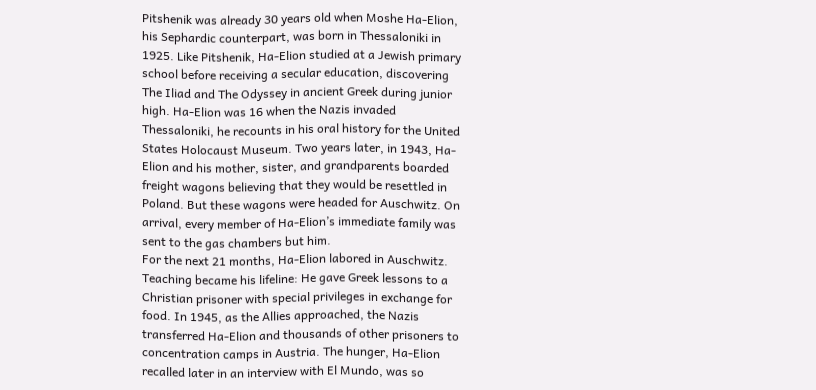Pitshenik was already 30 years old when Moshe Ha-Elion, his Sephardic counterpart, was born in Thessaloniki in 1925. Like Pitshenik, Ha-Elion studied at a Jewish primary school before receiving a secular education, discovering The Iliad and The Odyssey in ancient Greek during junior high. Ha-Elion was 16 when the Nazis invaded Thessaloniki, he recounts in his oral history for the United States Holocaust Museum. Two years later, in 1943, Ha-Elion and his mother, sister, and grandparents boarded freight wagons believing that they would be resettled in Poland. But these wagons were headed for Auschwitz. On arrival, every member of Ha-Elion’s immediate family was sent to the gas chambers but him.
For the next 21 months, Ha-Elion labored in Auschwitz. Teaching became his lifeline: He gave Greek lessons to a Christian prisoner with special privileges in exchange for food. In 1945, as the Allies approached, the Nazis transferred Ha-Elion and thousands of other prisoners to concentration camps in Austria. The hunger, Ha-Elion recalled later in an interview with El Mundo, was so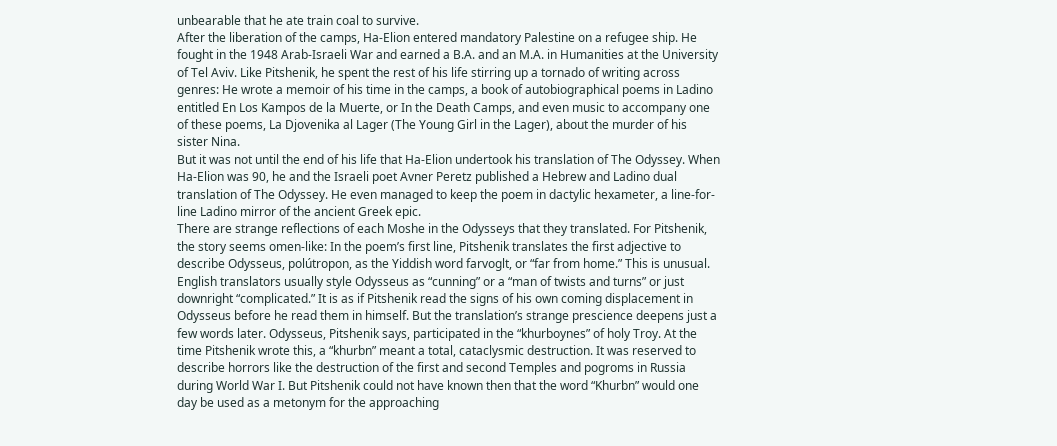unbearable that he ate train coal to survive.
After the liberation of the camps, Ha-Elion entered mandatory Palestine on a refugee ship. He fought in the 1948 Arab-Israeli War and earned a B.A. and an M.A. in Humanities at the University of Tel Aviv. Like Pitshenik, he spent the rest of his life stirring up a tornado of writing across genres: He wrote a memoir of his time in the camps, a book of autobiographical poems in Ladino entitled En Los Kampos de la Muerte, or In the Death Camps, and even music to accompany one of these poems, La Djovenika al Lager (The Young Girl in the Lager), about the murder of his sister Nina.
But it was not until the end of his life that Ha-Elion undertook his translation of The Odyssey. When Ha-Elion was 90, he and the Israeli poet Avner Peretz published a Hebrew and Ladino dual translation of The Odyssey. He even managed to keep the poem in dactylic hexameter, a line-for-line Ladino mirror of the ancient Greek epic.
There are strange reflections of each Moshe in the Odysseys that they translated. For Pitshenik, the story seems omen-like: In the poem’s first line, Pitshenik translates the first adjective to describe Odysseus, polútropon, as the Yiddish word farvoglt, or “far from home.” This is unusual. English translators usually style Odysseus as “cunning” or a “man of twists and turns” or just downright “complicated.” It is as if Pitshenik read the signs of his own coming displacement in Odysseus before he read them in himself. But the translation’s strange prescience deepens just a few words later. Odysseus, Pitshenik says, participated in the “khurboynes” of holy Troy. At the time Pitshenik wrote this, a “khurbn” meant a total, cataclysmic destruction. It was reserved to describe horrors like the destruction of the first and second Temples and pogroms in Russia during World War I. But Pitshenik could not have known then that the word “Khurbn” would one day be used as a metonym for the approaching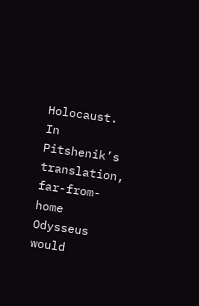Holocaust. In Pitshenik’s translation, far-from-home Odysseus would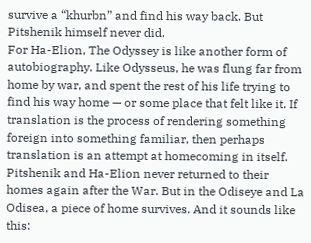survive a “khurbn” and find his way back. But Pitshenik himself never did.
For Ha-Elion, The Odyssey is like another form of autobiography. Like Odysseus, he was flung far from home by war, and spent the rest of his life trying to find his way home — or some place that felt like it. If translation is the process of rendering something foreign into something familiar, then perhaps translation is an attempt at homecoming in itself. Pitshenik and Ha-Elion never returned to their homes again after the War. But in the Odiseye and La Odisea, a piece of home survives. And it sounds like this: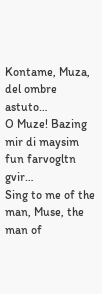Kontame, Muza, del ombre astuto…
O Muze! Bazing mir di maysim fun farvogltn gvir…
Sing to me of the man, Muse, the man of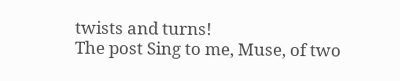twists and turns!
The post Sing to me, Muse, of two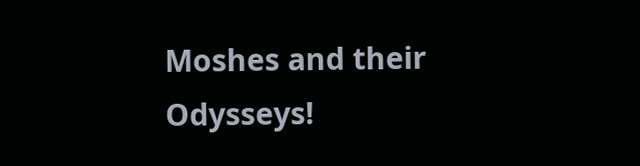Moshes and their Odysseys!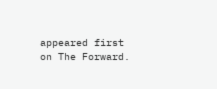appeared first on The Forward.